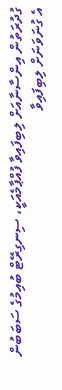ގުދުރަތުން އިންސާނާއަށް ލިބިފައިވާ ފުއްޕާމެއަކީ، ސިނގިރޭޓް ބުއިމުގެ ސަބަބުން އެ ގުނަވަނަށް ލިބިފައިވާ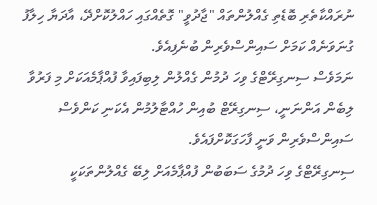ނުރައްކާތެރި ބޮޑެތި ގެއްލުންތައް "ޖާދުވީ" ގޮތެއްގައި ހައްލުކޮށްދޭ، އާދަޔާ ހިލާފު ގުނަވަނެއް ކަމަށް ސައިންސްވެރިން ބުނެފިއެވެ.
ނަމަވެސް ސިނގިރޭޓްގެ ވިހަ ދުމުން ގެއްލުން ލިބިފައިވާ ފުއްޕާމެއަކަށް މި ފަރުވާ ލިބެން އަންނަނީ، ސިނގިރޭޓް ބުއިން ހުއްޓާލުމުން އެކަނި ކަންވެސް ސައިންސްވެރިން ވަނީ ފާހަގަކޮށްފައެވެ.
ސިނގިރޭޓްގެ ވިހަ ދުމުގެ ސަބަބުން ފުއްޕާމެއަށް ލިބޭ ގެއްލުންތަކަކީ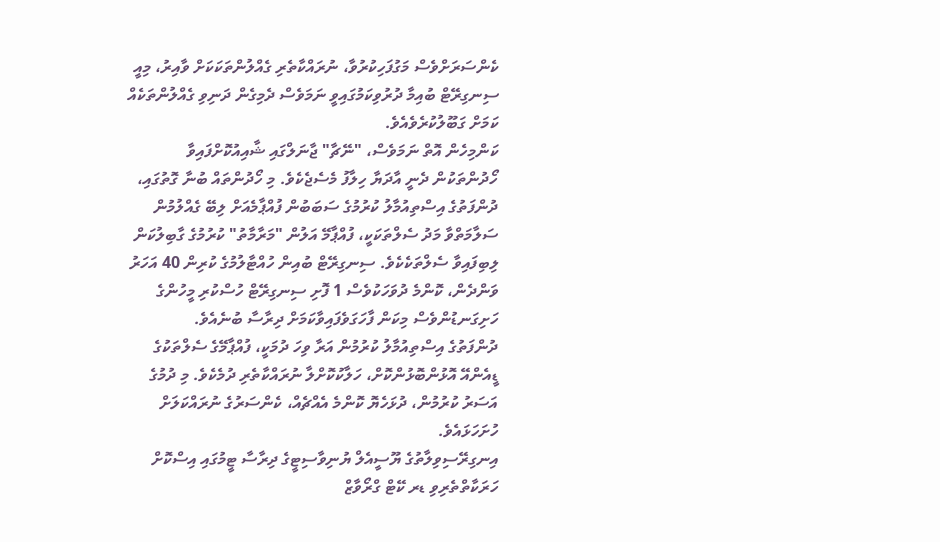ކެންސަރަށްވެސް މަގުފަހިކުރުވާ، ނުރައްކާތެރި ގެއްލުންތަކަކަށް ވާއިރު، މިއީ ސިނގިރޭޓް ބުއިމާ ދުރުވިކަމުގައިވީ ނަމަވެސް ދެމިގެން ދަނިވި ގެއްލުންތަކެއް ކަމަށް ގަބޫލުކުރެވެއެވެ.
ކަންމިހެން އޮތް ނަމަވެސް، "ނޭޗާ" ޖާނަލްގައި ޝާއިއުކޮށްފައިވާ ހޯދުންތަކުން ދެނީ އާދަޔާ ހިލާފު މެސެޖެކެވެ. މި ހޯދުންތައް ބުނާ ގޮތުގައި، ދުންފަތުގެ އިސްތިއުމާލު ކުރުމުގެ ސަބަބުން ފުއްޕާމެއަށް ލިބޭ ގެއްލުމުން ސަލާމަތްވާ މަދު ސެލްތަކަކީ، ފުއްޕާމޭ އަލުން "މަރާމާތު" ކުރުމުގެ ގާބިލުކަން ލިބިފައިވާ ސެލްތަކެކެވެ. ސިނގިރޭޓް ބުއިން ހުއްޓާލުމުގެ ކުރިން 40 އަހަރު ވަންދެން، ކޮންމެ ދުވަހަކުވެސް 1 ފޮށި ސިނގިރޭޓް ހުސްކުރި މީހުންގެ ހަށިގަނޑުންވެސް މިކަން ފާހަގަވެފައިވާކަމަށް ދިރާސާ ބުނެއެވެ.
ދުންފަތުގެ އިސްތިއުމާލު ކުރުމުން އަރާ ވިހަ ދުމަކީ، ފުއްޕާމޭގެ ސެލްތަކުގެ ޑީއެންއޭ އޮޅުންބޮޅުންކޮށް، ހަލާކުކޮށްލާ ނުރައްކާތެރި ދުމެކެވެ. މި ދުމުގެ އަސަރު ކުރުމުން، ދުޅަހެޔޮ ކޮންމެ އެއްޗެއް، ކެންސަރުގެ ނުރައްކަލަށް ހުށަހަޅައެވެ.
އިނގިރޭސިވިލާތުގެ ޔޫސީއެލް ޔުނިވާސިޓީގެ ދިރާސާ ޓީމުގައި އިސްކޮށް ހަރަކާތްތެރިވި ޑރ ކޭޓް ގްރޯވާޒް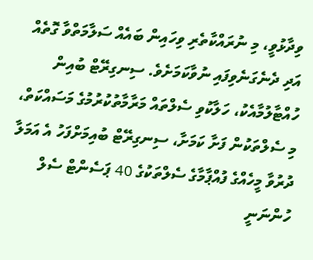ވިދާޅުވީ، މި ނުރައްކާތެރި ވިހައިން ބައެއް ސަލާމަތްވާ ގޮތެއް އަދި ދެނެގަނެވިފައި ނުވާކަމަށެވެ. ސިނގިރޭޓް ބުއިން ހުއްޓާލުމާއެކު، ހަލާކުވި ސެލްތައް މަރާމާތުކުރުމުގެ މަސައްކަތް، މި ސެލްތަކުން ފަށާ ކަމަށާ، ސިނގިރޭޓް ބުއިމަށްފަހު އެ އަމަލާ ދުރުވާ މީހެއްގެ ފުއްޕާމާގެ ސެލްތަކުގެ 40 ޕަސެންޓް ސެލް ހުންނަނީ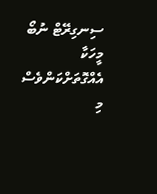ސިނގިރޭޓް ނުބޯ މީހަކާ އެއްގޮތަށްކަންވެސް މި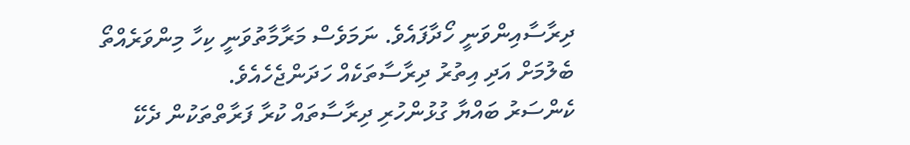ދިރާސާއިންވަނީ ހޯދާފައެވެ. ނަމަވެސް މަރާމާތުވަނީ ކިހާ މިންވަރެއްތޯ ބެލުމަށް އަދި އިތުރު ދިރާސާތަކެއް ހަދަންޖެހެއެވެ.
ކެންސަރު ބައްޔާ ގުޅުންހުރި ދިރާސާތައް ކުރާ ފަރާތްތަކުން ދެކޭ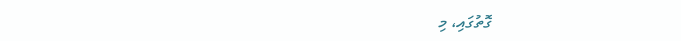ގޮތުގައި، މި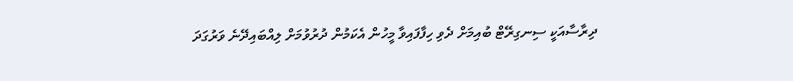ދިރާސާއަކީ ސިނގިރޭޓް ބުއިމަށް ދެވި ހިފާފައިވާ މީހުން އެކަމުން ދުރުވުމަށް ލިއްބައިދޭނެ ވަރުގަދަ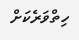ހިތްވަރެކަށް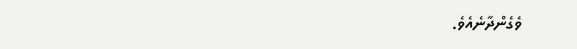ވެގެންދާނެއެވެ.